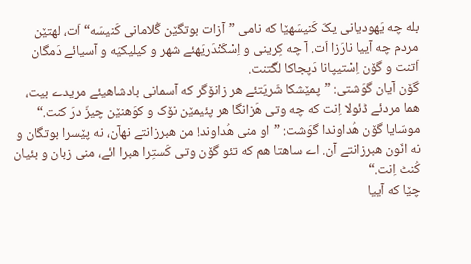بله چه یَهودیانی یکّ کَنیسَهێا که نامی ”آزات بوتگێن گُلامانی کَنیسَه“ اَت، لهتێن مردم چه آییا نارَزا اَت. آ چه کِرینی و اِسْکَنْدَریَهئے شهر و کیلیکیَه و آسیائے دَمگان اَتنت و گۆن اِسْتیپانا دَپجاکا لگّتنت.
گۆن آیان گوَشتی: ”پمێشکا شَریَتئے هر زانۆگر که آسمانی بادشاهیئے مریدے بیت، هما مردئے ڈئولا اِنت که چه وتی هَزانگا هر پئیمێن نۆک و کوَهنێن چیزّ درَ کنت.“
موسّایا گۆن هُداوندا گوَشت: ”او منی هُداوند! من هبرزانتے نهآن، نه پێسرا بوتگان و نه انّون هبرزانتے آن. اے ساهتا هم که تئو گۆن وتی کَستِرا هبرا ائے، منی زبان و بئیان کُنٹ اِنت.“
چێا که آییا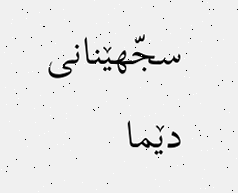سجّهێنانی دێما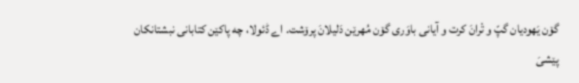گۆن یَهودیان گپّ و تْرانَ کرت و آیانی باوَری گۆن مُهرێن دَلیلانَ پرۆشت. اے ڈئولا، چه پاکێن کتابانی نبشتانکان پێشیَ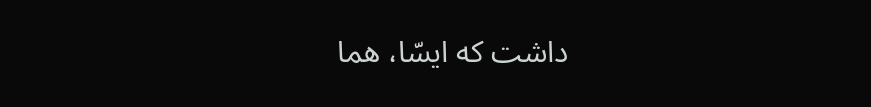داشت که ایسّا، هما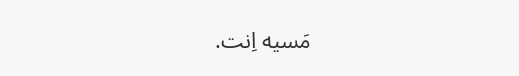مَسیه اِنت.